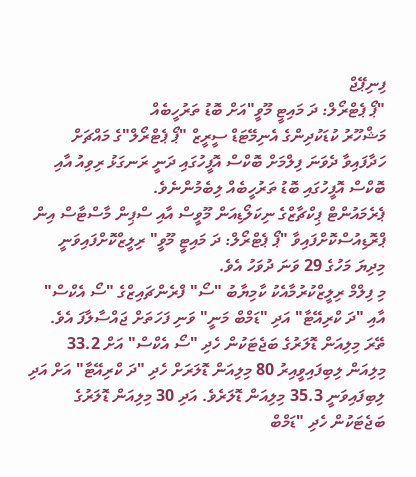ފިނިޕޭޖް
"ޕޯ ޕެޓްރޯލް: ދަ މައިޓީ މޫވީ"އަށް ބޮޑު ތަރުހީބެއް
މަޝްހޫރު ކުޑަކުދިންގެ އެނިމޭޓަޑް ސީރީޒް "ޕޯ ޕެޓްރޯލް"ގެ މައްޗަށް ހަދާފައިވާ ދެވަނަ ފިލްމަށް ބޮކްސް އޮފީހުގައި ދަނީ ރަނގަޅު ރިވިއު އާއި ބޮކްސް އޮފީހުގައި ބޮޑު ތަރުހީބެއް ލިބެމުންނެވެ.
ޕެރެމައުންޓް ޕިކްޗާޒްގެ ނިކަލޯޑިއަން މޫވީސް އާއި ސްޕިން މާސްޓާސް އިން ޕްރޮޑިއުސްކޮށްފައިވާ "ޕޯ ޕެޓްރޯލް: ދަ މައިޓީ މޫވީ" ރިލީޒްކޮށްފައިވަނީ މިދިޔަ މަހުގެ 29 ވަނަ ދުވަހު އެވެ.
މި ފިލްމް ރިލީޒްކުރުމާއެކު ކާމިޔާބު "ސޯ" ފްރެންޗައިޒްގެ "ސޯ އެކްސް" އާއި "ދަ ކްރިއޭޓާ" އަދި "ޑަމްބް މަނީ" ވަނި ފަހަތަށް ޖައްސާލާފަ އެވެ. ތޭރަ މިލިއަން ޑޮލަރުގެ ބަޖެޓަކުން ހެދި "ސޯ އެކްސް" އަށް 33.2 މިލިއަން ލިބިފައިވީއިރު 80 މިލިއަން ޑޮލަރަށް ހެދި "ދަ ކްރިއޭޓާ" އަށް އަދި ލިބިފައިވަނީ 35.3 މިލިއަން ޑޮލަރެވެ. އަދި 30 މިލިއަން ޑޮލަރުގެ ބަޖެޓަކުން ހެދި "ޑަމްބް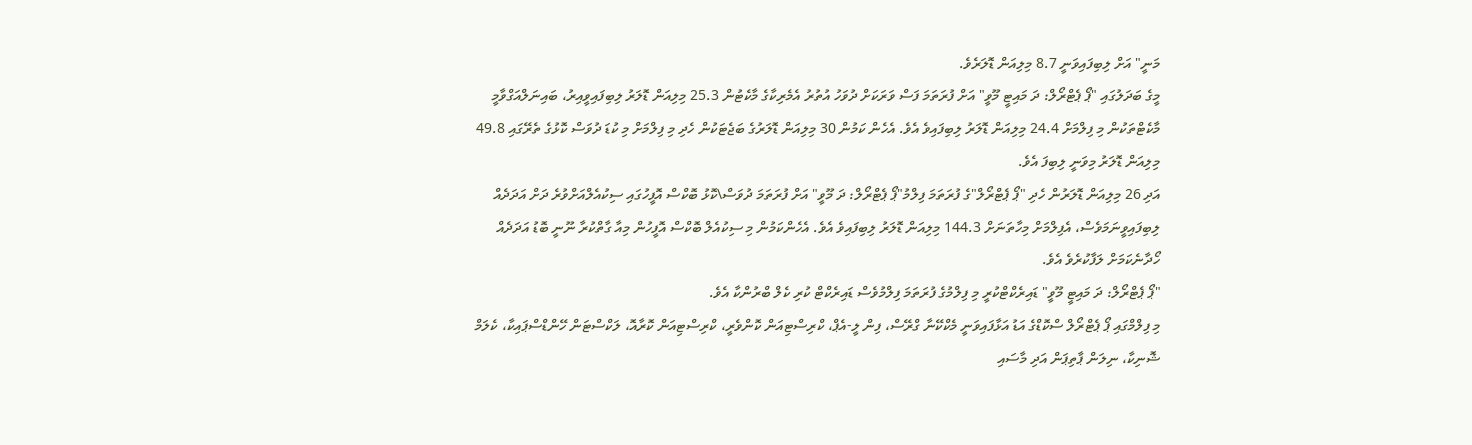މަނީ" އަށް ލިބިފައިވަނީ 8.7 މިލިއަން ޑޮލަރެވެ.
މީގެ ބަދަލުގައި "ޕޯ ޕެޓްރޯލް: ދަ މައިޓީ މޫވީ" އަށް ފުރަތަމަ ފަސް ވަރަކަށް ދުވަހު އުތުރު އެމެރިކާގެ މާކެޓުން 25.3 މިލިއަން ޑޮލަރު ލިބިފައިވީއިރު، ބައިނަލްއަގްވާމީ މާކެޓްތަކުން މި ފިލްމަށް 24.4 މިލިއަން ޑޮލަރު ލިބިފައިވެ އެވެ. އެހެން ކަމުން 30 މިލިއަން ޑޮލަރުގެ ބަޖެޓަކުން ހެދި މި ފިލްމަށް މި ކުޑަ ދުވަސް ކޮޅުގެ ތެރޭގައި 49.8 މިލިއަން ޑޮލަރު މިވަނީ ލިބިފަ އެވެ.
އަދި 26 މިލިއަން ޑޮލަރުން ހެދި "ޕޯ ޕެޓްރޯލް"ގެ ފުރަތަމަ ފިލްމު"ޕޯ ޕެޓްރޯލް: ދަ މޫވީ" އަށް ފުރަތަމަ ދުވަސް\ކޮޅު ބޮކްސް އޮފީހުގައި ސިކުއެލްއަށްވުރެ ދަށް އަދަދެއް ލިބިފައިވީނަމަވެސް، އެފިލްމަށް މިހާތަނަށް 144.3 މިލިއަން ޑޮލަރު ލިބިފައިވެ އެވެ. އެހެންކަމުން މި ސިކުއެލް ބޮކްސް އޮފީހުން މިއާ ގާތްކުރާ ނޫނީ ބޮޑު އަދަދެއް ހޯދާނެކަމަށް ލަފާކުރެވެ އެވެ.
"ޕޯ ޕެޓްރޯލް: ދަ މައިޓީ މޫވީ" ޑައިރެކްޓްކުރީ މި ފިލްމުގެ ފުރަތަމަ ފިލްމުވެސް ޑައިރެކްޓް ކުރި ކެލް ބްރުންކާ އެވެ.
މި ފިލްމްގައި ޕޯ ޕެޓްރޯލް ސްކޮޑްގެ އަޑު އަޅާފައިވަނީ މެކްކޭނާ ގްރޭސް، ފިން ލީ-އެޕް، ކްރިސްޓިއަން ކޮންވެރީ، ކްރިސްޓިއަން ކޮރާއޮ، ލަކްސްޓަން ހޭންޑްސްޕައިކާ، ކެލަމް ޝޮނިކާ، ނިލަން ޕާތިޕަން އަދި މާސައި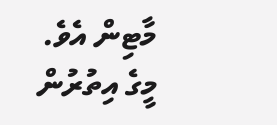މާޓިން އެވެ.
މީގެ އިތުރުން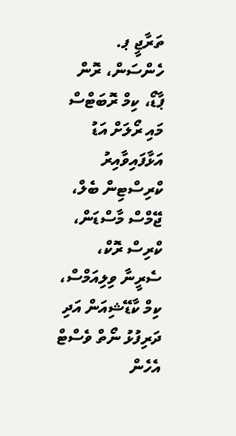ތަރާޖީ ޕ. ހެންސަން، ރޮން ޕާޑޯ، ކިމް ރޮބަޓްސް މައި ރޯލަށް އަޑު އަޅާފައިވާއިރު ކްރިސްޓިން ބެލް، ޖޭމްސް މާސްޑަން، ކްރިސް ރޮކް، ސެރީނާ ވިލިއަމްސް، ކިމް ކާޑޭޝިއަން އަދި ދަރިފުޅު ނޯތް ވެސްޓް އެހެން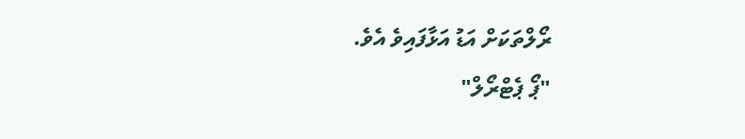ރޯލްތަކަށް އަޑު އަޅާފައިވެ އެވެ.
"ޕޯ ޕެޓްރޯލް"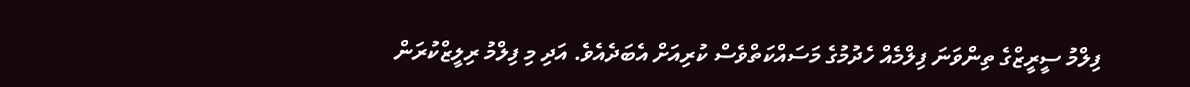ފިލްމު ސީރީޒްގެ ތިންވަނަ ފިލްމެއް ހެދުމުގެ މަސައްކަތްވެސް ކުރިއަށް އެބަދެއެވެ. އަދި މި ފިލްމު ރިލީޒްކުރަން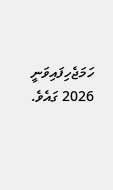ހަމަޖެހިފައިވަނީ 2026 ގައެވެ.